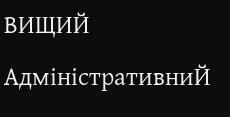ВИЩИЙ АдміністративниЙ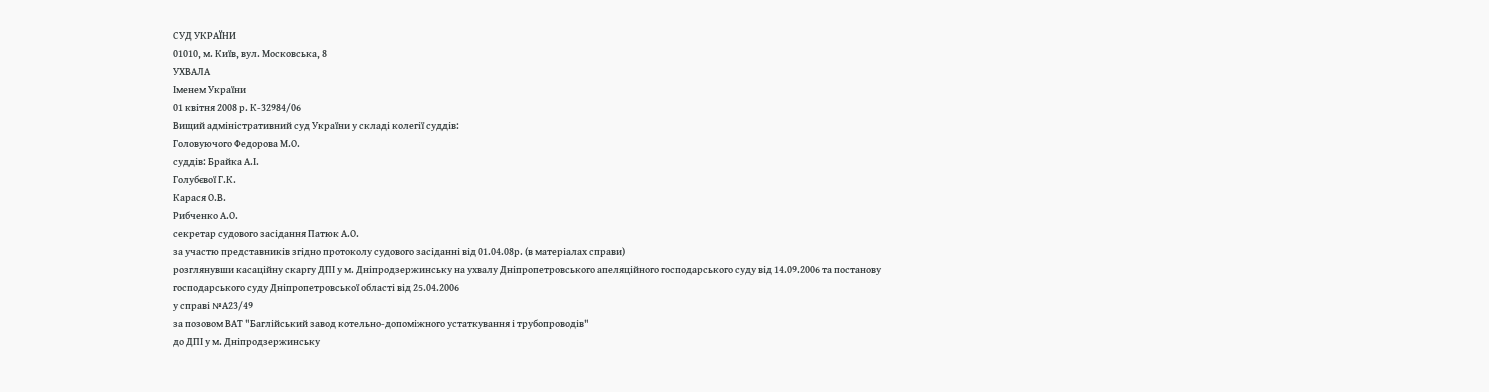СУД УКРАЇНИ
01010, м. Київ, вул. Московська, 8
УХВАЛА
Іменем України
01 квітня 2008 р. К-32984/06
Вищий адміністративний суд України у складі колегії суддів:
Головуючого Федорова М.О.
суддів: Брайка А.І.
Голубєвої Г.К.
Карася О.В.
Рибченко А.О.
секретар судового засідання Патюк А.О.
за участю представників згідно протоколу судового засіданні від 01.04.08р. (в матеріалах справи)
розглянувши касаційну скаргу ДПІ у м. Дніпродзержинську на ухвалу Дніпропетровського апеляційного господарського суду від 14.09.2006 та постанову господарського суду Дніпропетровської області від 25.04.2006
у справі №А23/49
за позовом ВАТ "Баглійський завод котельно-допоміжного устаткування і трубопроводів"
до ДПІ у м. Дніпродзержинську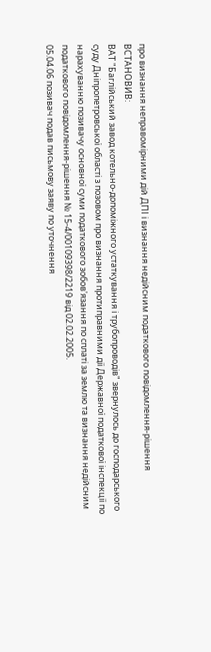про визнання неправомірними дій ДПІ і визнання недійсним податкового повідомлення-рішення
ВСТАНОВИВ:
ВАТ "Баглійський завод котельно-допоміжного устаткування і трубопроводів" звернулось до господарського суду Дніпропетровської області з позовом про визнання протиправними дії Державної податкової інспекції по нарахуванню позивачу основної суми податкового зобов'язання по сплаті за землю та визнання недійсним податкового повідомлення-рішення № 15-4/00109398/2219 від 02.02.2005.
05.04.06 позивач подав письмову заяву по уточнення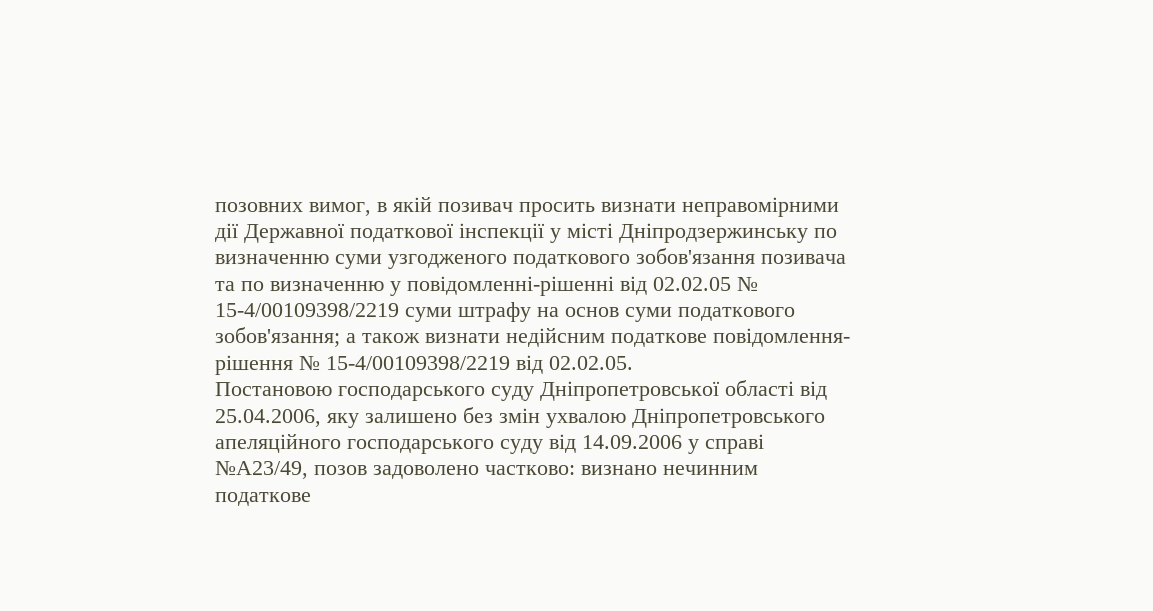позовних вимог, в якій позивач просить визнати неправомірними дії Державної податкової інспекції у місті Дніпродзержинську по визначенню суми узгодженого податкового зобов'язання позивача та по визначенню у повідомленні-рішенні від 02.02.05 № 15-4/00109398/2219 суми штрафу на основ суми податкового зобов'язання; а також визнати недійсним податкове повідомлення-рішення № 15-4/00109398/2219 від 02.02.05.
Постановою господарського суду Дніпропетровської області від 25.04.2006, яку залишено без змін ухвалою Дніпропетровського апеляційного господарського суду від 14.09.2006 у справі №А23/49, позов задоволено частково: визнано нечинним податкове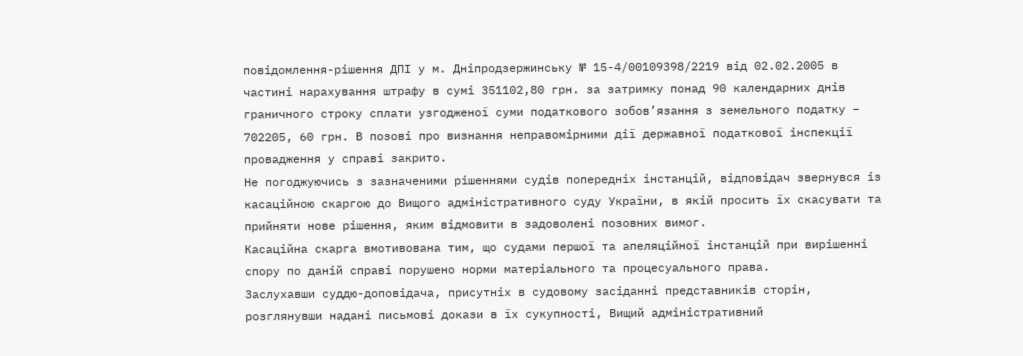повідомлення-рішення ДПІ у м. Дніпродзержинську № 15-4/00109398/2219 від 02.02.2005 в частині нарахування штрафу в сумі 351102,80 грн. за затримку понад 90 календарних днів граничного строку сплати узгодженої суми податкового зобов’язання з земельного податку – 702205, 60 грн. В позові про визнання неправомірними дії державної податкової інспекції провадження у справі закрито.
Не погоджуючись з зазначеними рішеннями судів попередніх інстанцій, відповідач звернувся із касаційною скаргою до Вищого адміністративного суду України, в якій просить їх скасувати та прийняти нове рішення, яким відмовити в задоволені позовних вимог.
Касаційна скарга вмотивована тим, що судами першої та апеляційної інстанцій при вирішенні спору по даній справі порушено норми матеріального та процесуального права.
Заслухавши суддю-доповідача, присутніх в судовому засіданні представників сторін, розглянувши надані письмові докази в їх сукупності, Вищий адміністративний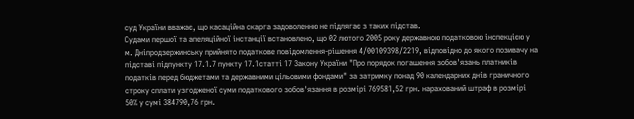суд України вважає, що касаційна скарга задоволенню не підлягає з таких підстав.
Судами першої та апеляційної інстанції встановлено, що 02 лютого 2005 року державною податковою інспекцією у м. Дніпродзержинську прийнято податкове повідомлення-рішення 4/00109398/2219, відповідно до якого позивачу на підставі підпункту 17.1.7 пункту 17.1статті 17 Закону України "Про порядок погашення зобов'язань платників податків перед бюджетами та державними цільовими фондами" за затримку понад 90 календарних днів граничного строку сплати узгодженої суми податкового зобов'язання в розмірі 769581,52 грн. нарахований штраф в розмірі 50% у сумі 384790,76 грн.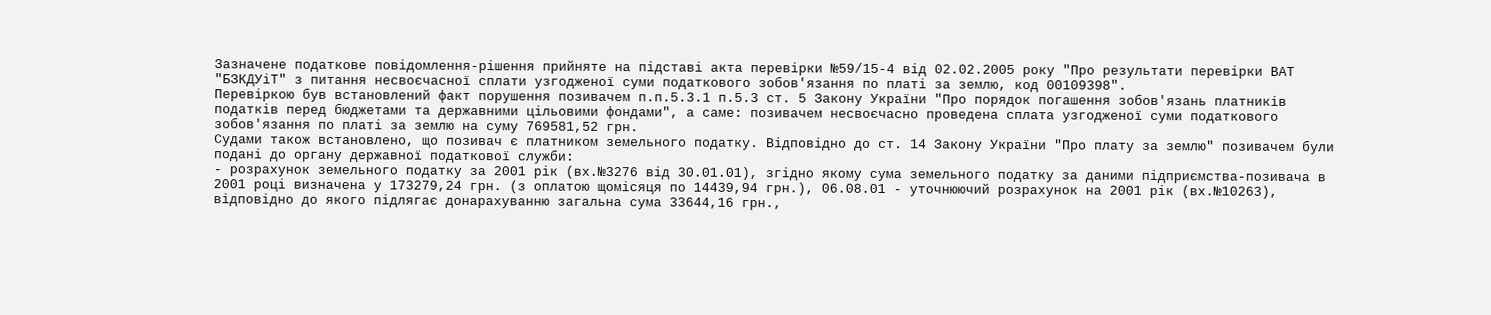Зазначене податкове повідомлення-рішення прийняте на підставі акта перевірки №59/15-4 від 02.02.2005 року "Про результати перевірки ВАТ "БЗКДУіТ" з питання несвоєчасної сплати узгодженої суми податкового зобов'язання по платі за землю, код 00109398".
Перевіркою був встановлений факт порушення позивачем п.п.5.3.1 п.5.3 ст. 5 Закону України "Про порядок погашення зобов'язань платників податків перед бюджетами та державними цільовими фондами", а саме: позивачем несвоєчасно проведена сплата узгодженої суми податкового зобов'язання по платі за землю на суму 769581,52 грн.
Судами також встановлено, що позивач є платником земельного податку. Відповідно до ст. 14 Закону України "Про плату за землю" позивачем були подані до органу державної податкової служби:
- розрахунок земельного податку за 2001 рік (вх.№3276 від 30.01.01), згідно якому сума земельного податку за даними підприємства-позивача в 2001 році визначена у 173279,24 грн. (з оплатою щомісяця по 14439,94 грн.), 06.08.01 - уточнюючий розрахунок на 2001 рік (вх.№10263), відповідно до якого підлягає донарахуванню загальна сума 33644,16 грн.,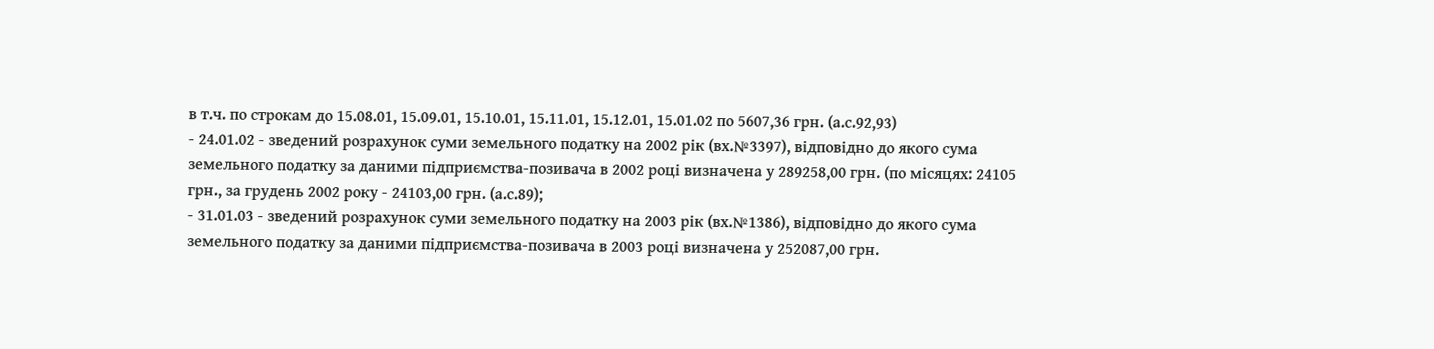в т.ч. по строкам до 15.08.01, 15.09.01, 15.10.01, 15.11.01, 15.12.01, 15.01.02 по 5607,36 грн. (а.с.92,93)
- 24.01.02 - зведений розрахунок суми земельного податку на 2002 рік (вх.№3397), відповідно до якого сума земельного податку за даними підприємства-позивача в 2002 році визначена у 289258,00 грн. (по місяцях: 24105 грн., за грудень 2002 року - 24103,00 грн. (а.с.89);
- 31.01.03 - зведений розрахунок суми земельного податку на 2003 рік (вх.№1386), відповідно до якого сума земельного податку за даними підприємства-позивача в 2003 році визначена у 252087,00 грн.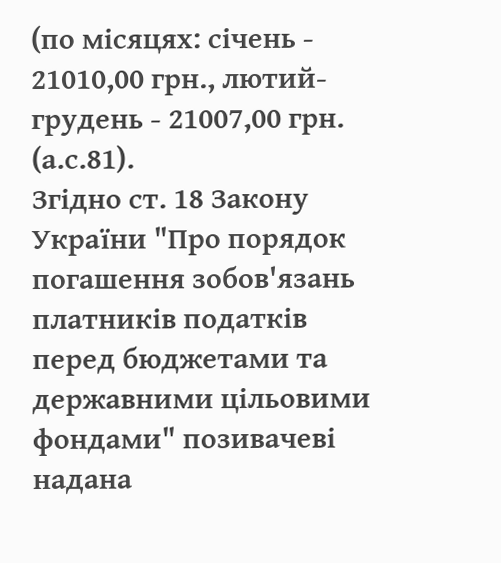(по місяцях: січень - 21010,00 грн., лютий-грудень - 21007,00 грн. (а.с.81).
Згідно ст. 18 Закону України "Про порядок погашення зобов'язань платників податків перед бюджетами та державними цільовими фондами" позивачеві надана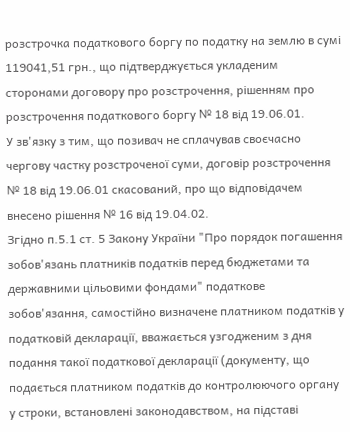розстрочка податкового боргу по податку на землю в сумі 119041,51 грн., що підтверджується укладеним сторонами договору про розстрочення, рішенням про розстрочення податкового боргу № 18 від 19.06.01.
У зв'язку з тим, що позивач не сплачував своєчасно чергову частку розстроченої суми, договір розстрочення № 18 від 19.06.01 скасований, про що відповідачем внесено рішення № 16 від 19.04.02.
Згідно п.5.1 ст. 5 Закону України "Про порядок погашення зобов'язань платників податків перед бюджетами та державними цільовими фондами" податкове зобов'язання, самостійно визначене платником податків у податковій декларації, вважається узгодженим з дня подання такої податкової декларації (документу, що подається платником податків до контролюючого органу у строки, встановлені законодавством, на підставі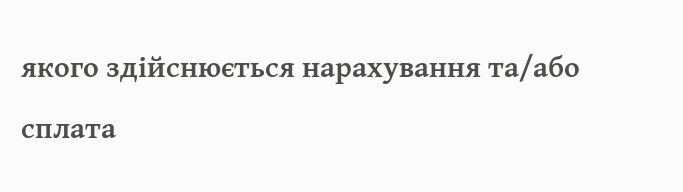якого здійснюється нарахування та/або сплата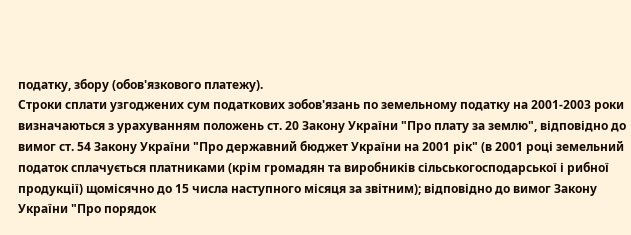податку, збору (обов'язкового платежу).
Строки сплати узгоджених сум податкових зобов'язань по земельному податку на 2001-2003 роки визначаються з урахуванням положень ст. 20 Закону України "Про плату за землю", відповідно до вимог ст. 54 Закону України "Про державний бюджет України на 2001 рік" (в 2001 році земельний податок сплачується платниками (крім громадян та виробників сільськогосподарської і рибної продукції) щомісячно до 15 числа наступного місяця за звітним); відповідно до вимог Закону України "Про порядок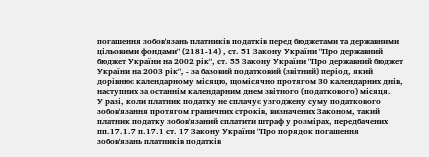погашення зобов'язань платників податків перед бюджетами та державними цільовими фондами" (2181-14) , ст. 51 Закону України "Про державний бюджет України на 2002 рік", ст. 55 Закону України "Про державний бюджет України на 2003 рік", - за базовий податковий (звітний) період, який дорівнює календарному місяцю, щомісячно протягом 30 календарних днів, наступних за останнім календарним днем звітного (податкового) місяця.
У разі, коли платник податку не сплачує узгоджену суму податкового зобов'язання протягом граничних строків, визначених Законом, такий платник податку зобов'язаний сплатити штраф у розмірах, передбачених пп.17.1.7 п.17.1 ст. 17 Закону України "Про порядок погашення зобов'язань платників податків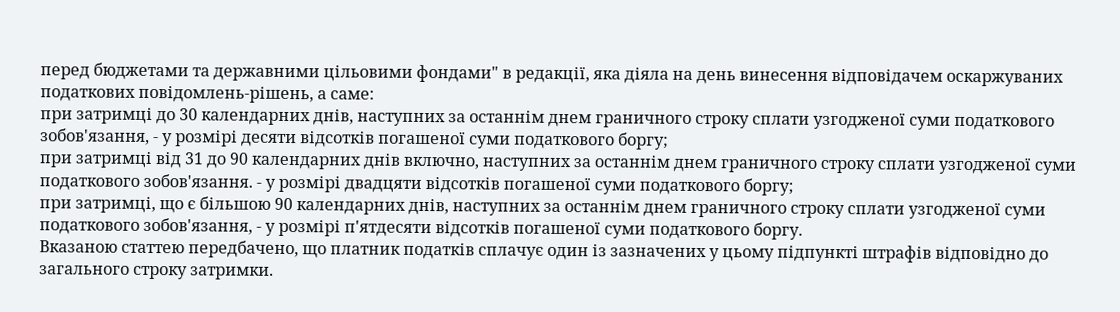перед бюджетами та державними цільовими фондами" в редакції, яка діяла на день винесення відповідачем оскаржуваних податкових повідомлень-рішень, а саме:
при затримці до 30 календарних днів, наступних за останнім днем граничного строку сплати узгодженої суми податкового зобов'язання, - у розмірі десяти відсотків погашеної суми податкового боргу;
при затримці від 31 до 90 календарних днів включно, наступних за останнім днем граничного строку сплати узгодженої суми податкового зобов'язання. - у розмірі двадцяти відсотків погашеної суми податкового боргу;
при затримці, що є більшою 90 календарних днів, наступних за останнім днем граничного строку сплати узгодженої суми податкового зобов'язання, - у розмірі п'ятдесяти відсотків погашеної суми податкового боргу.
Вказаною статтею передбачено, що платник податків сплачує один із зазначених у цьому підпункті штрафів відповідно до загального строку затримки.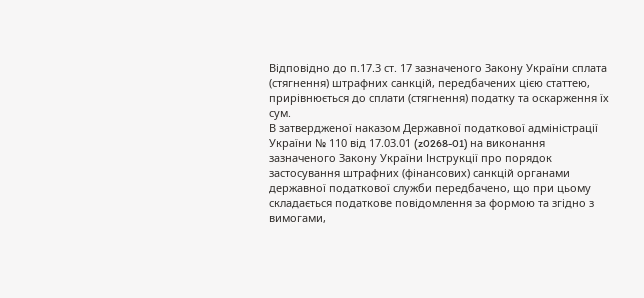Відповідно до п.17.3 ст. 17 зазначеного Закону України сплата (стягнення) штрафних санкцій, передбачених цією статтею, прирівнюється до сплати (стягнення) податку та оскарження їх сум.
В затвердженої наказом Державної податкової адміністрації України № 110 від 17.03.01 (z0268-01) на виконання зазначеного Закону України Інструкції про порядок застосування штрафних (фінансових) санкцій органами державної податкової служби передбачено, що при цьому складається податкове повідомлення за формою та згідно з вимогами,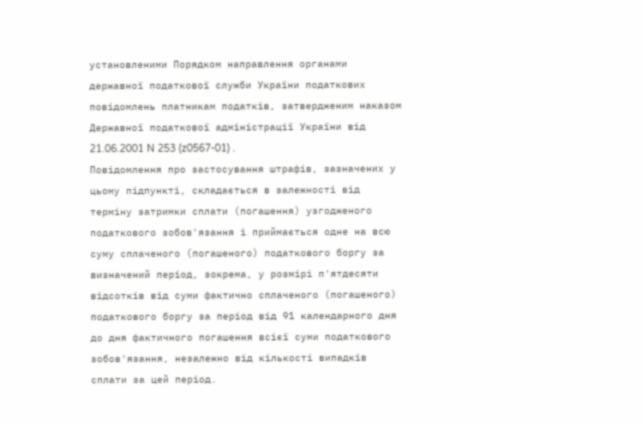установленими Порядком направлення органами державної податкової служби України податкових повідомлень платникам податків, затвердженим наказом Державної податкової адміністрації України від 21.06.2001 N 253 (z0567-01) .
Повідомлення про застосування штрафів, зазначених у цьому підпункті, складається в залежності від терміну затримки сплати (погашення) узгодженого податкового зобов'язання і приймається одне на всю суму сплаченого (погашеного) податкового боргу за визначений період, зокрема, у розмірі п'ятдесяти відсотків від суми фактично сплаченого (погашеного) податкового боргу за період від 91 календарного дня до дня фактичного погашення всієї суми податкового зобов'язання, незалежно від кількості випадків сплати за цей період.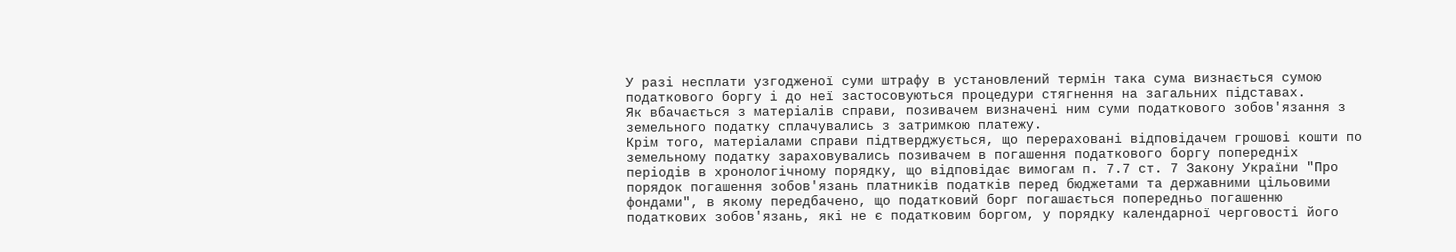У разі несплати узгодженої суми штрафу в установлений термін така сума визнається сумою податкового боргу і до неї застосовуються процедури стягнення на загальних підставах.
Як вбачається з матеріалів справи, позивачем визначені ним суми податкового зобов'язання з земельного податку сплачувались з затримкою платежу.
Крім того, матеріалами справи підтверджується, що перераховані відповідачем грошові кошти по земельному податку зараховувались позивачем в погашення податкового боргу попередніх періодів в хронологічному порядку, що відповідає вимогам п. 7.7 ст. 7 Закону України "Про порядок погашення зобов'язань платників податків перед бюджетами та державними цільовими фондами", в якому передбачено, що податковий борг погашається попередньо погашенню податкових зобов'язань, які не є податковим боргом, у порядку календарної черговості його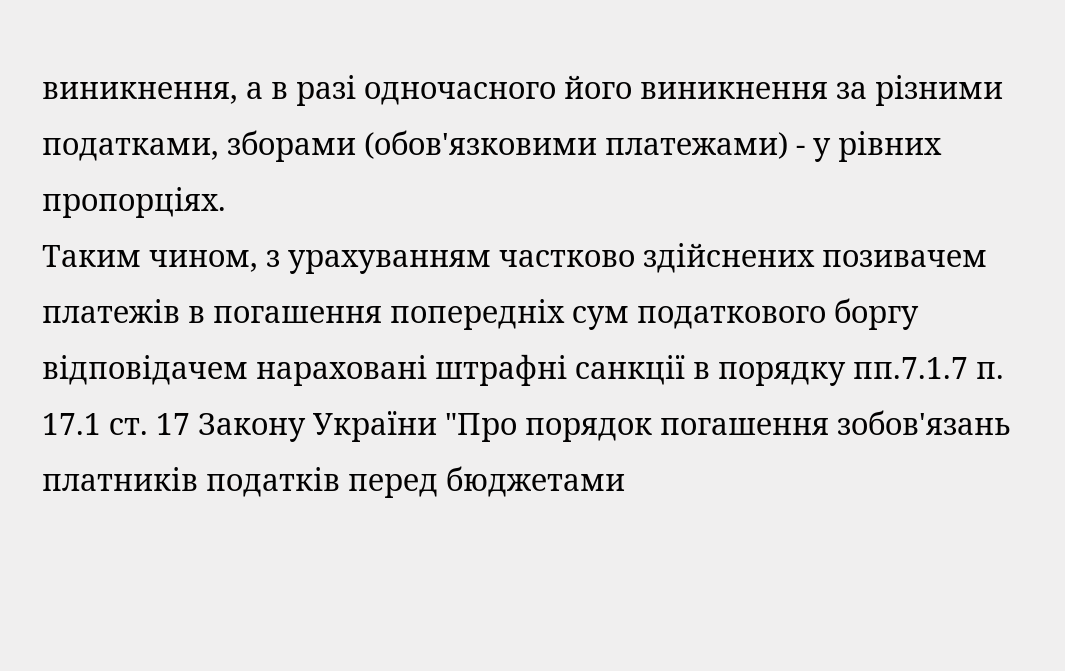виникнення, а в разі одночасного його виникнення за різними податками, зборами (обов'язковими платежами) - у рівних пропорціях.
Таким чином, з урахуванням частково здійснених позивачем платежів в погашення попередніх сум податкового боргу відповідачем нараховані штрафні санкції в порядку пп.7.1.7 п. 17.1 ст. 17 Закону України "Про порядок погашення зобов'язань платників податків перед бюджетами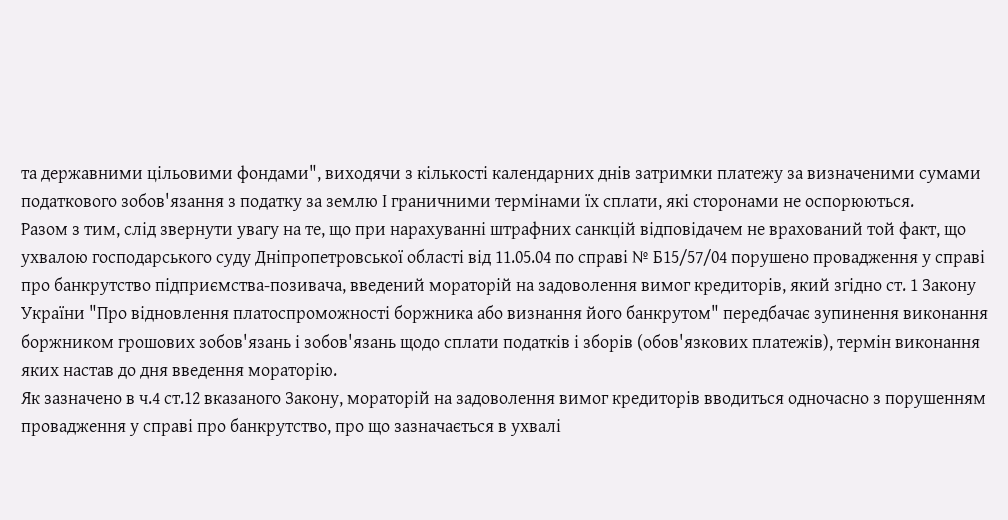та державними цільовими фондами", виходячи з кількості календарних днів затримки платежу за визначеними сумами податкового зобов'язання з податку за землю І граничними термінами їх сплати, які сторонами не оспорюються.
Разом з тим, слід звернути увагу на те, що при нарахуванні штрафних санкцій відповідачем не врахований той факт, що ухвалою господарського суду Дніпропетровської області від 11.05.04 по справі № Б15/57/04 порушено провадження у справі про банкрутство підприємства-позивача, введений мораторій на задоволення вимог кредиторів, який згідно ст. 1 Закону України "Про відновлення платоспроможності боржника або визнання його банкрутом" передбачає зупинення виконання боржником грошових зобов'язань і зобов'язань щодо сплати податків і зборів (обов'язкових платежів), термін виконання яких настав до дня введення мораторію.
Як зазначено в ч.4 ст.12 вказаного Закону, мораторій на задоволення вимог кредиторів вводиться одночасно з порушенням провадження у справі про банкрутство, про що зазначається в ухвалі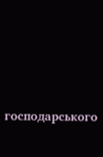господарського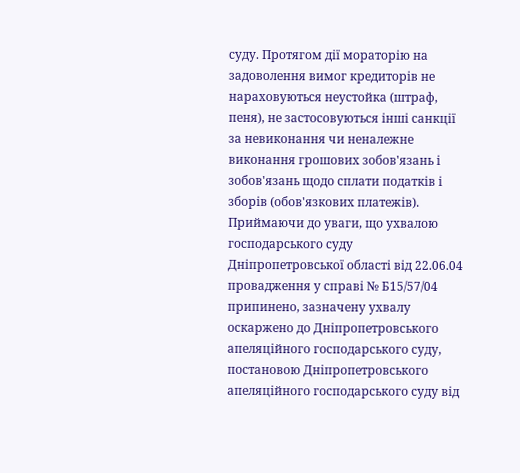суду. Протягом дії мораторію на задоволення вимог кредиторів не нараховуються неустойка (штраф, пеня), не застосовуються інші санкції за невиконання чи неналежне виконання грошових зобов'язань і зобов'язань щодо сплати податків і зборів (обов'язкових платежів).
Приймаючи до уваги, що ухвалою господарського суду Дніпропетровської області від 22.06.04 провадження у справі № Б15/57/04 припинено, зазначену ухвалу оскаржено до Дніпропетровського апеляційного господарського суду, постановою Дніпропетровського апеляційного господарського суду від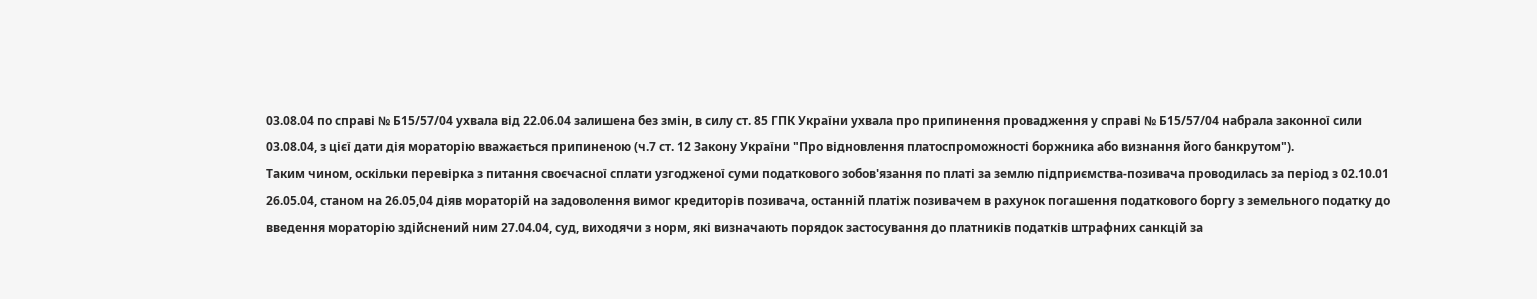03.08.04 по справі № Б15/57/04 ухвала від 22.06.04 залишена без змін, в силу ст. 85 ГПК України ухвала про припинення провадження у справі № Б15/57/04 набрала законної сили 03.08.04, з цієї дати дія мораторію вважається припиненою (ч.7 ст. 12 Закону України "Про відновлення платоспроможності боржника або визнання його банкрутом").
Таким чином, оскільки перевірка з питання своєчасної сплати узгодженої суми податкового зобов'язання по платі за землю підприємства-позивача проводилась за період з 02.10.01 26.05.04, станом на 26.05,04 діяв мораторій на задоволення вимог кредиторів позивача, останній платіж позивачем в рахунок погашення податкового боргу з земельного податку до введення мораторію здійснений ним 27.04.04, суд, виходячи з норм, які визначають порядок застосування до платників податків штрафних санкцій за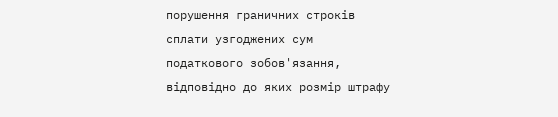порушення граничних строків сплати узгоджених сум податкового зобов'язання, відповідно до яких розмір штрафу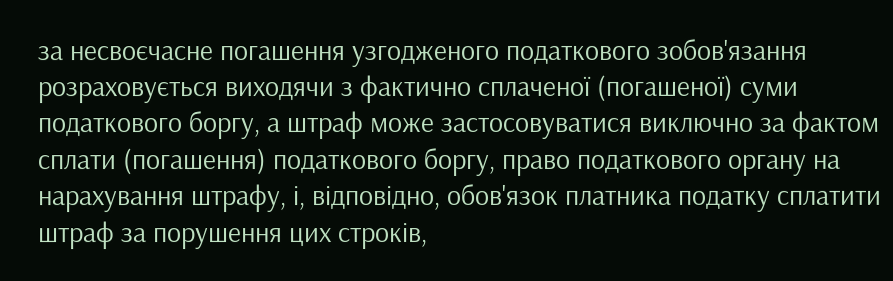за несвоєчасне погашення узгодженого податкового зобов'язання розраховується виходячи з фактично сплаченої (погашеної) суми податкового боргу, а штраф може застосовуватися виключно за фактом сплати (погашення) податкового боргу, право податкового органу на нарахування штрафу, і, відповідно, обов'язок платника податку сплатити штраф за порушення цих строків,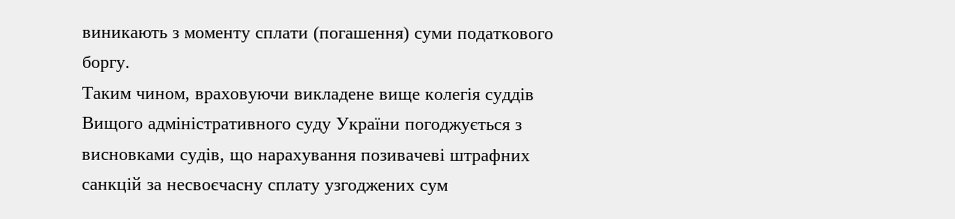виникають з моменту сплати (погашення) суми податкового боргу.
Таким чином, враховуючи викладене вище колегія суддів Вищого адміністративного суду України погоджується з висновками судів, що нарахування позивачеві штрафних санкцій за несвоєчасну сплату узгоджених сум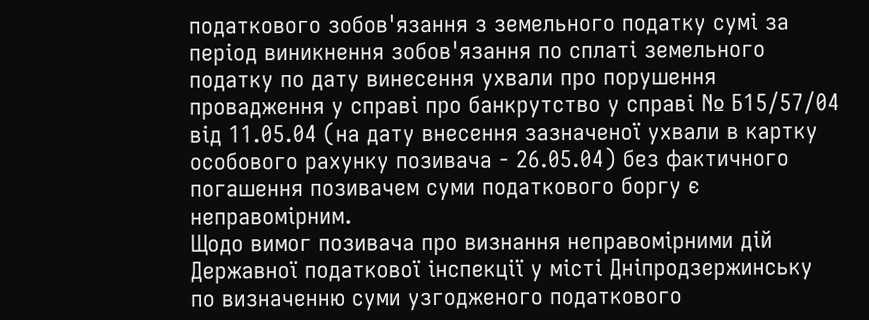податкового зобов'язання з земельного податку сумі за період виникнення зобов'язання по сплаті земельного податку по дату винесення ухвали про порушення провадження у справі про банкрутство у справі № Б15/57/04 від 11.05.04 (на дату внесення зазначеної ухвали в картку особового рахунку позивача - 26.05.04) без фактичного погашення позивачем суми податкового боргу є неправомірним.
Щодо вимог позивача про визнання неправомірними дій Державної податкової інспекції у місті Дніпродзержинську по визначенню суми узгодженого податкового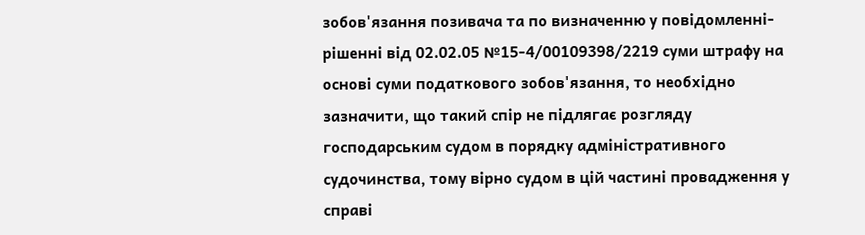зобов'язання позивача та по визначенню у повідомленні-рішенні від 02.02.05 №15-4/00109398/2219 суми штрафу на основі суми податкового зобов'язання, то необхідно зазначити, що такий спір не підлягає розгляду господарським судом в порядку адміністративного судочинства, тому вірно судом в цій частині провадження у справі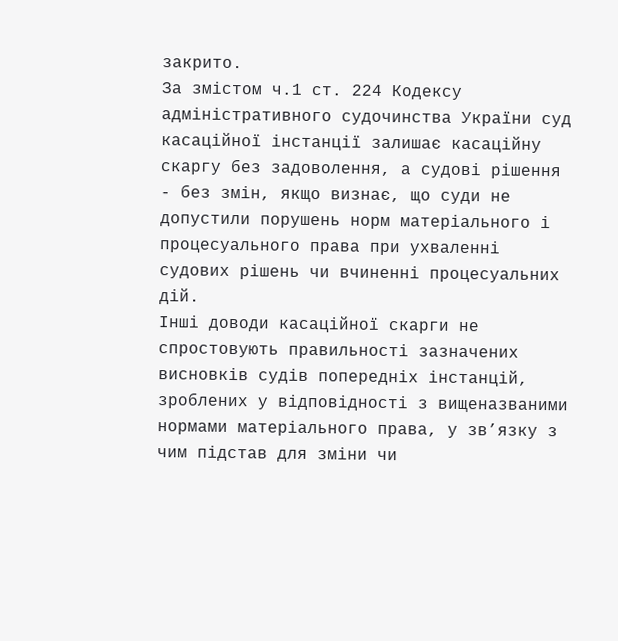закрито.
За змістом ч.1 ст. 224 Кодексу адміністративного судочинства України суд касаційної інстанції залишає касаційну скаргу без задоволення, а судові рішення - без змін, якщо визнає, що суди не допустили порушень норм матеріального і процесуального права при ухваленні судових рішень чи вчиненні процесуальних дій.
Інші доводи касаційної скарги не спростовують правильності зазначених висновків судів попередніх інстанцій, зроблених у відповідності з вищеназваними нормами матеріального права, у зв’язку з чим підстав для зміни чи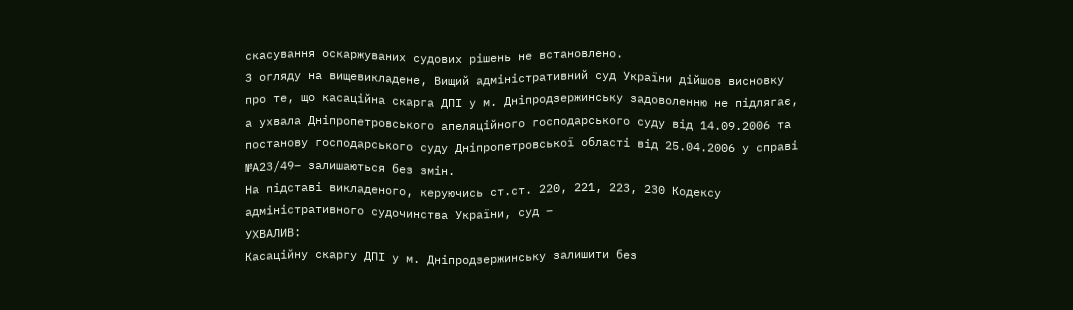скасування оскаржуваних судових рішень не встановлено.
З огляду на вищевикладене, Вищий адміністративний суд України дійшов висновку про те, що касаційна скарга ДПІ у м. Дніпродзержинську задоволенню не підлягає, а ухвала Дніпропетровського апеляційного господарського суду від 14.09.2006 та постанову господарського суду Дніпропетровської області від 25.04.2006 у справі №А23/49– залишаються без змін.
На підставі викладеного, керуючись ст.ст. 220, 221, 223, 230 Кодексу адміністративного судочинства України, суд –
УХВАЛИВ:
Касаційну скаргу ДПІ у м. Дніпродзержинську залишити без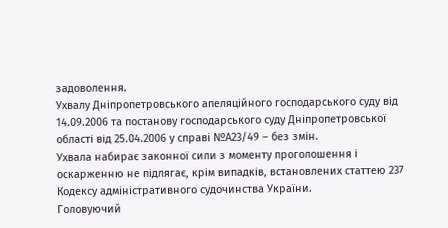задоволення.
Ухвалу Дніпропетровського апеляційного господарського суду від 14.09.2006 та постанову господарського суду Дніпропетровської області від 25.04.2006 у справі №А23/49 – без змін.
Ухвала набирає законної сили з моменту проголошення і оскарженню не підлягає, крім випадків, встановлених статтею 237 Кодексу адміністративного судочинства України.
Головуючий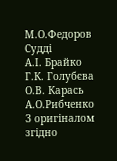М.О.Федоров
Судді
А.І. Брайко
Г.К. Голубєва
О.В. Карась
А.О.Рибченко
З оригіналом згідно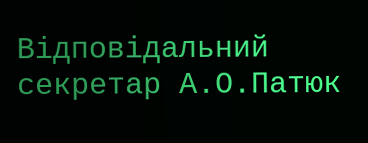Відповідальний секретар А.О.Патюк